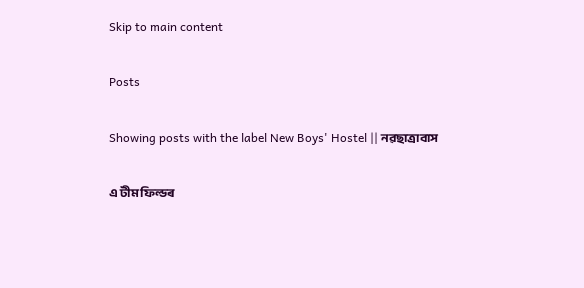Skip to main content

Posts

Showing posts with the label New Boys' Hostel || নৱছাত্ৰাবাস

এ টীম ফিল্ডৰ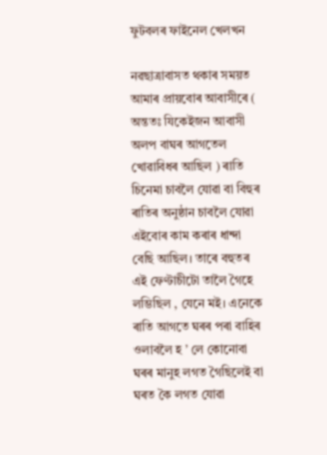ফুটবলৰ ফাইনেল খেলখন

নৱছাত্ৰাবাসত থকাৰ সময়ত আমাৰ প্ৰায়বোৰ আবাসীৰে ( অন্ততঃ যিকেইজন আবাসী অলপ বাঘৰ আগতেল খোৱাবিধৰ আছিল ) ৰাতি চিনেমা চাবলৈ যোৱা বা বিহুৰ ৰাতিৰ অনুষ্ঠান চাবলৈ যোৱা এইবোৰ কাম কৰাৰ ধান্দা বেছি আছিল। তাৰে বহুতৰ এই ফেণ্টাচীটো তালৈ গৈহে লম্ভিছিল , যেনে মই। এনেকে ৰাতি আগতে ঘৰৰ পৰা বাহিৰ ওলাবলৈ হ ’ লে কোনোবা ঘৰৰ মানুহ লগত গৈছিলেই বা ঘৰত কৈ লগত যোৱা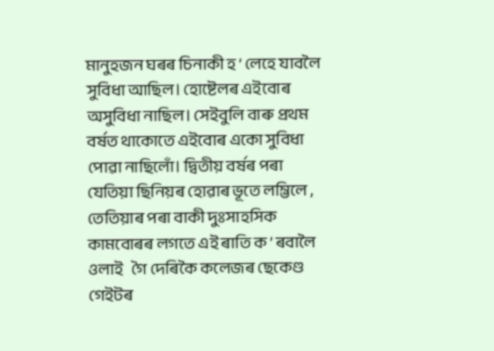মানুহজন ঘৰৰ চিনাকী হ ’ লেহে যাবলৈ সুবিধা আছিল। হোষ্টেলৰ এইবোৰ অসুবিধা নাছিল। সেইবুলি বাৰু প্ৰথম বৰ্ষত থাকোতে এইবোৰ একো সুবিধা পোৱা নাছিলোঁ। দ্বিতীয় বৰ্ষৰ পৰা যেতিয়া ছিনিয়ৰ হোৱাৰ ভূতে লম্ভিলে , তেতিয়াৰ পৰা বাকী দুঃসাহসিক কামবোৰৰ লগতে এই ৰাতি ক ’ ৰবালৈ ওলাই   গৈ দেৰিকৈ কলেজৰ ছেকেণ্ড গেইটৰ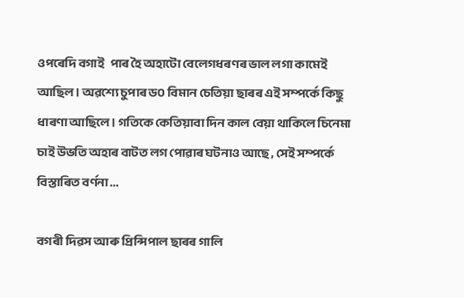ওপৰেদি বগাই   পাৰ হৈ অহাটো বেলেগধৰণৰ ভাল লগা কামেই আছিল। অৱশ্যে চুপাৰ ড০ বিমান চেতিয়া ছাৰৰ এই সম্পৰ্কে কিছু ধাৰণা আছিলে। গতিকে কেতিয়াবা দিন কাল বেয়া থাকিলে চিনেমা চাই উভতি অহাৰ বাটত লগ পোৱাৰ ঘটনাও আছে , সেই সম্পৰ্কে বিস্তাৰিত বৰ্ণনা ...

বগৰী দিৱস আৰু প্ৰিন্সিপাল ছাৰৰ গালি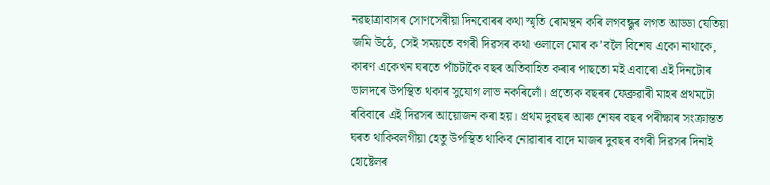নৱছাত্ৰাবাসৰ সোণসেৰীয়া দিনবোৰৰ কথা স্মৃতি ৰোমন্থন কৰি লগবন্ধুৰ লগত আড্ডা যেতিয়া জমি উঠে, সেই সময়তে বগৰী দিৱসৰ কথা ওলালে মোৰ ক’বলৈ বিশেষ একো নাথাকে, কাৰণ একেখন ঘৰতে পাঁচটাকৈ বছৰ অতিবাহিত কৰাৰ পাছতো মই এবাৰো এই দিনটোৰ ভালদৰে উপস্থিত থকাৰ সুযোগ লাভ নকৰিলোঁ। প্ৰত্যেক বছৰৰ ফেব্ৰুৱাৰী মাহৰ প্ৰথমটো ৰবিবাৰে এই দিৱসৰ আয়োজন কৰা হয়। প্ৰথম দুবছৰ আৰু শেষৰ বছৰ পৰীক্ষাৰ সংক্ৰান্তত ঘৰত থাকিবলগীয়া হেতু উপস্থিত থাকিব নোৱাৰাৰ বাদে মাজৰ দুবছৰ বগৰী দিৱসৰ দিনাই হোষ্টেলৰ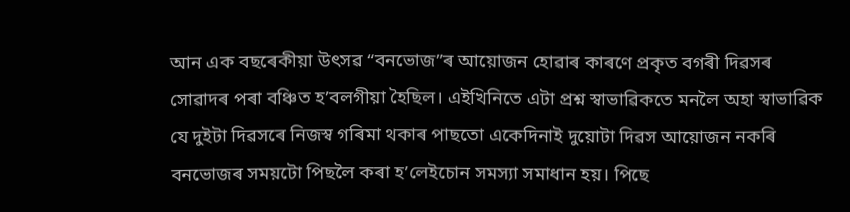আন এক বছৰেকীয়া উৎসৱ “বনভোজ”ৰ আয়োজন হোৱাৰ কাৰণে প্ৰকৃত বগৰী দিৱসৰ সোৱাদৰ পৰা বঞ্চিত হ’বলগীয়া হৈছিল। এইখিনিতে এটা প্ৰশ্ন স্বাভাৱিকতে মনলৈ অহা স্বাভাৱিক যে দুইটা দিৱসৰে নিজস্ব গৰিমা থকাৰ পাছতো একেদিনাই দুয়োটা দিৱস আয়োজন নকৰি বনভোজৰ সময়টো পিছলৈ কৰা হ’লেইচোন সমস্যা সমাধান হয়। পিছে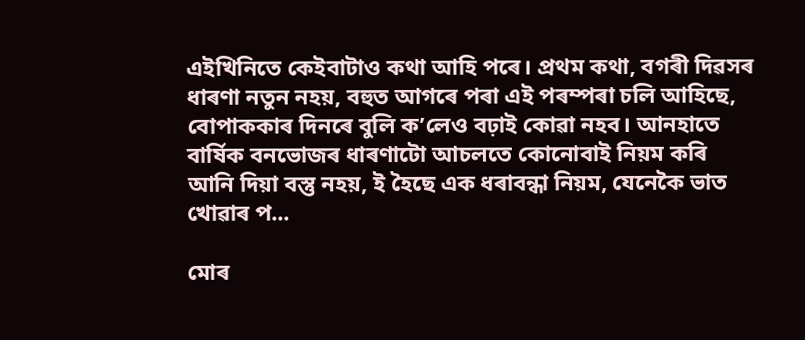এইখিনিতে কেইবাটাও কথা আহি পৰে। প্ৰথম কথা, বগৰী দিৱসৰ ধাৰণা নতুন নহয়, বহুত আগৰে পৰা এই পৰম্পৰা চলি আহিছে, বোপাককাৰ দিনৰে বুলি ক’লেও বঢ়াই কোৱা নহব। আনহাতে বাৰ্ষিক বনভোজৰ ধাৰণাটো আচলতে কোনোবাই নিয়ম কৰি আনি দিয়া বস্তু নহয়, ই হৈছে এক ধৰাবন্ধা নিয়ম, যেনেকৈ ভাত খোৱাৰ প...

মোৰ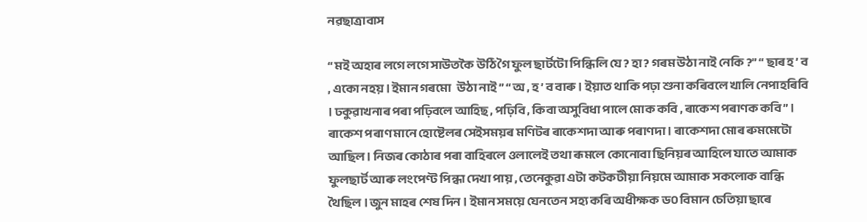নৱছাত্ৰাবাস

“ মই অহাৰ লগে লগে সাউতকৈ উঠি গৈ ফুল ছাৰ্টটো পিন্ধিলি যে ? হা ? গৰম উঠা নাই নেকি ?” “ ছাৰ হ ’ ব , একো নহয় । ইমান গৰমো   উঠা নাই ” “ অ , হ ’ ব বাৰু । ইয়াত থাকি পঢ়া শুনা কৰিবলে খালি নেপাহৰিবি । ঢকুৱাখনাৰ পৰা পঢ়িবলে আহিছ , পঢ়িবি , কিবা অসুবিধা পালে মোক কবি , ৰাকেশ পৰাণক কবি ” । ৰাকেশ পৰাণ মানে হোষ্টেলৰ সেইসময়ৰ মণিটৰ ৰাকেশদা আৰু পৰাণদা । ৰাকেশদা মোৰ ৰুমমেটো আছিল । নিজৰ কোঠাৰ পৰা বাহিৰলে ওলালেই তথা ৰূমলে কোনোবা ছিনিয়ৰ আহিলে যাতে আমাক ফুলছাৰ্ট আৰু লংপেণ্ট পিন্ধা দেখা পায় , তেনেকুৱা এটা কটকটীয়া নিয়মে আমাক সকলোক বান্ধি থৈছিল । জুন মাহৰ শেষ দিন । ইমান সময়ে যেনতেন সহ্য কৰি অধীক্ষক ড০ বিমান চেতিয়া ছাৰে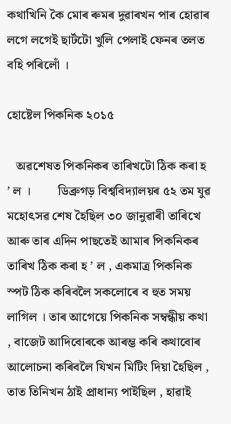কথাখিনি কৈ মোৰ ৰুমৰ দুৱাৰখন পাৰ হোৱাৰ লগে লগেই ছাৰ্টটো খুলি পেলাই ফেনৰ তলত বহি পৰিলোঁ ।

হোষ্টেল পিকনিক ২০১৫

   অৱশেষত পিকনিকৰ তাৰিখটো ঠিক কৰা হ ’ ল ।         ডিব্ৰুগড় বিশ্ববিদ্যালয়ৰ ৫২ তম যুৱ মহোৎসৱ শেষ হৈছিল ৩০ জানুৱাৰী তাৰিখে আৰু তাৰ এদিন পাছতেই আমাৰ পিকনিকৰ তাৰিখ ঠিক কৰা হ ’ ল , একমাত্ৰ পিকনিক স্পট ঠিক কৰিবলৈ সকলোৰে ব হুত সময় লাগিল । তাৰ আগেয়ে পিকনিক সম্বন্ধীয় কথা , বাজেট আদিবোৰকে আৰম্ভ কৰি কথাবোৰ আলোচনা কৰিবলৈ যিখন মিটিং দিয়া হৈছিল , তাত তিনিখন ঠাই প্ৰাধান্য পাইছিল , হাৱাই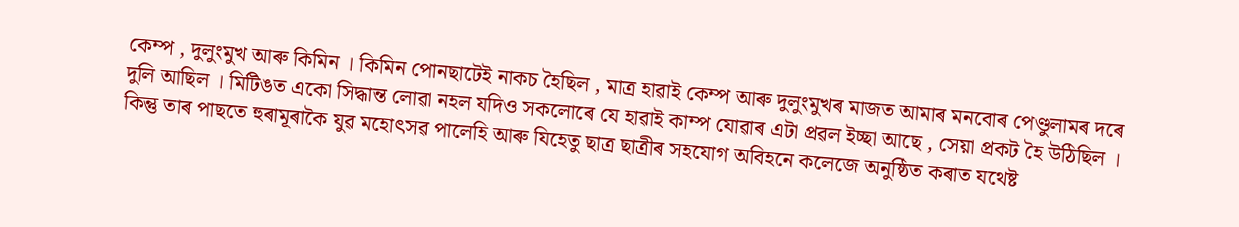কেম্প , দুলুংমুখ আৰু কিমিন । কিমিন পোনছাটেই নাকচ হৈছিল , মাত্ৰ হাৱাই কেম্প আৰু দুলুংমুখৰ মাজত আমাৰ মনবোৰ পেণ্ডুলামৰ দৰে দুলি আছিল । মিটিঙত একো সিদ্ধান্ত লোৱা নহল যদিও সকলোৰে যে হাৱাই কাম্প যোৱাৰ এটা প্ৰৱল ইচ্ছা আছে , সেয়া প্ৰকট হৈ উঠিছিল । কিন্তু তাৰ পাছতে হুৰামূৰাকৈ যুৱ মহোৎসৱ পালেহি আৰু যিহেতু ছাত্ৰ ছাত্ৰীৰ সহযোগ অবিহনে কলেজে অনুষ্ঠিত কৰাত যথেষ্ট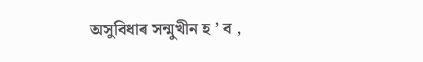অসুবিধাৰ সন্মুখীন হ ’ ব ,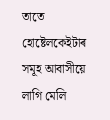তাতে হোষ্টেলকেইটাৰ সমূহ আবাসীয়ে লাগি মেলি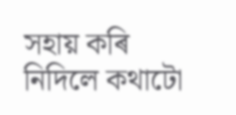সহায় কৰি নিদিলে কথাটো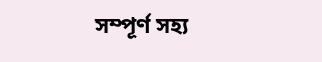সম্পূৰ্ণ সহ্য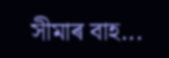সীমাৰ বাহ...